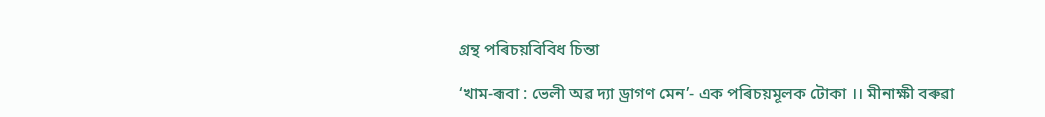গ্রন্থ পৰিচয়বিবিধ চিন্তা

‘খাম-ৰূবা : ভেলী অৱ দ্যা ড্ৰাগণ মেন’- এক পৰিচয়মূলক টোকা ।। মীনাক্ষী বৰুৱা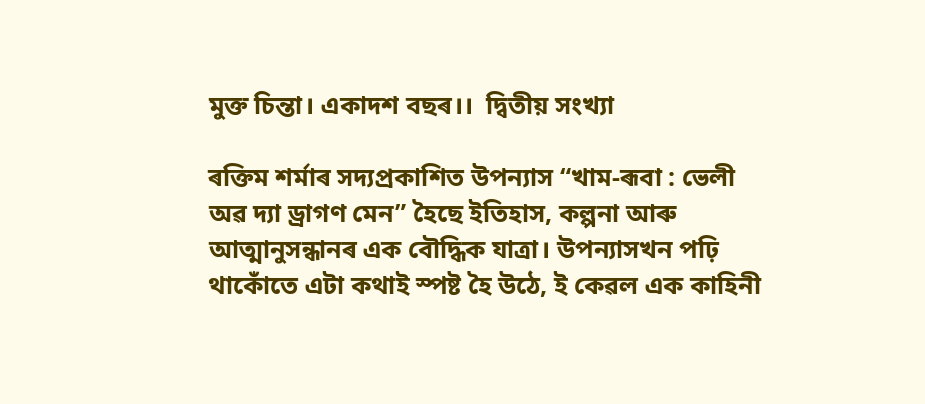মুক্ত চিন্তা। একাদশ বছৰ।।  দ্বিতীয় সংখ্যা

ৰক্তিম শৰ্মাৰ সদ্যপ্ৰকাশিত উপন্যাস “খাম-ৰূবা : ভেলী অৱ দ্যা ড্ৰাগণ মেন” হৈছে ইতিহাস, কল্পনা আৰু আত্মানুসন্ধানৰ এক বৌদ্ধিক যাত্ৰা। উপন্যাসখন পঢ়ি থাকোঁতে এটা কথাই স্পষ্ট হৈ উঠে, ই কেৱল এক কাহিনী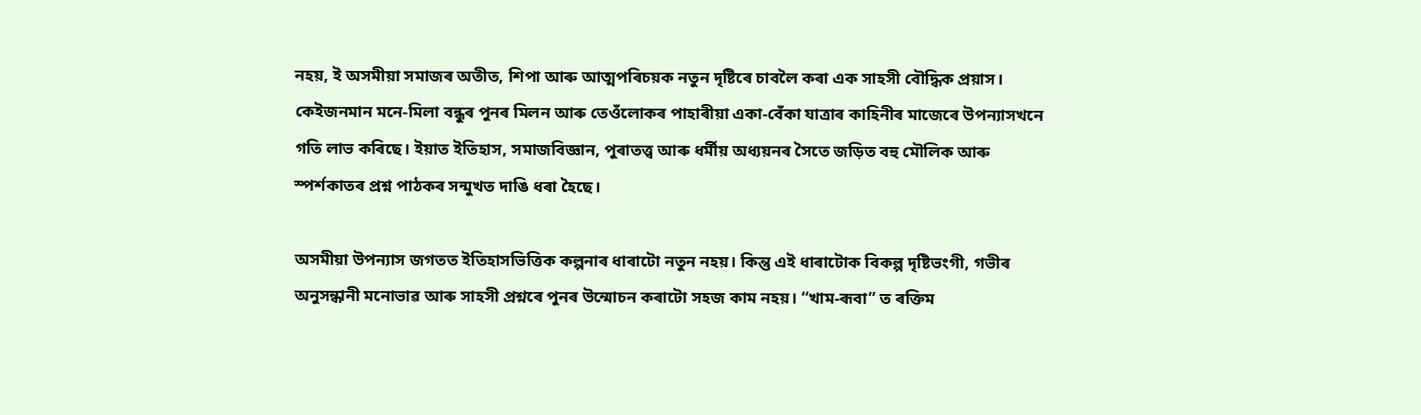নহয়, ই অসমীয়া সমাজৰ অতীত, শিপা আৰু আত্মপৰিচয়ক নতুন দৃষ্টিৰে চাবলৈ কৰা এক সাহসী বৌদ্ধিক প্ৰয়াস। কেইজনমান মনে-মিলা বন্ধুৰ পুনৰ মিলন আৰু তেওঁলোকৰ পাহাৰীয়া একা-বেঁকা যাত্ৰাৰ কাহিনীৰ মাজেৰে উপন্যাসখনে গতি লাভ কৰিছে। ইয়াত ইতিহাস, সমাজবিজ্ঞান, পুৰাতত্ত্ব আৰু ধৰ্মীয় অধ্যয়নৰ সৈতে জড়িত বহু মৌলিক আৰু স্পৰ্শকাতৰ প্ৰশ্ন পাঠকৰ সন্মুখত দাঙি ধৰা হৈছে।

অসমীয়া উপন্যাস জগতত ইতিহাসভিত্তিক কল্পনাৰ ধাৰাটো নতুন নহয়। কিন্তু এই ধাৰাটোক বিকল্প দৃষ্টিভংগী, গভীৰ অনুসন্ধানী মনোভাৱ আৰু সাহসী প্ৰশ্নৰে পুনৰ উন্মোচন কৰাটো সহজ কাম নহয়। “খাম-ৰূবা” ত ৰক্তিম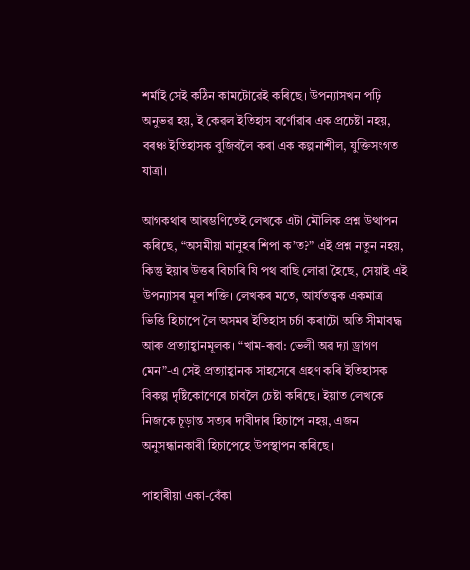শৰ্মাই সেই কঠিন কামটোৱেই কৰিছে। উপন্যাসখন পঢ়ি অনুভৱ হয়, ই কেৱল ইতিহাস বৰ্ণোৱাৰ এক প্ৰচেষ্টা নহয়, বৰঞ্চ ইতিহাসক বুজিবলৈ কৰা এক কল্পনাশীল, যুক্তিসংগত যাত্ৰা।

আগকথাৰ আৰম্ভণিতেই লেখকে এটা মৌলিক প্ৰশ্ন উত্থাপন কৰিছে, “অসমীয়া মানুহৰ শিপা ক’ত?” এই প্ৰশ্ন নতুন নহয়, কিন্তু ইয়াৰ উত্তৰ বিচাৰি যি পথ বাছি লোৱা হৈছে, সেয়াই এই উপন্যাসৰ মূল শক্তি। লেখকৰ মতে, আৰ্যতত্ত্বক একমাত্ৰ ভিত্তি হিচাপে লৈ অসমৰ ইতিহাস চৰ্চা কৰাটো অতি সীমাবদ্ধ আৰু প্ৰত্যাহ্বানমূলক। “খাম-ৰূবা: ভেলী অৱ দ্যা ড্ৰাগণ মেন”-এ সেই প্ৰত্যাহ্বানক সাহসেৰে গ্ৰহণ কৰি ইতিহাসক বিকল্প দৃষ্টিকোণেৰে চাবলৈ চেষ্টা কৰিছে। ইয়াত লেখকে নিজকে চূড়ান্ত সত্যৰ দাবীদাৰ হিচাপে নহয়, এজন অনুসন্ধানকাৰী হিচাপেহে উপস্থাপন কৰিছে।

পাহাৰীয়া একা-বেঁকা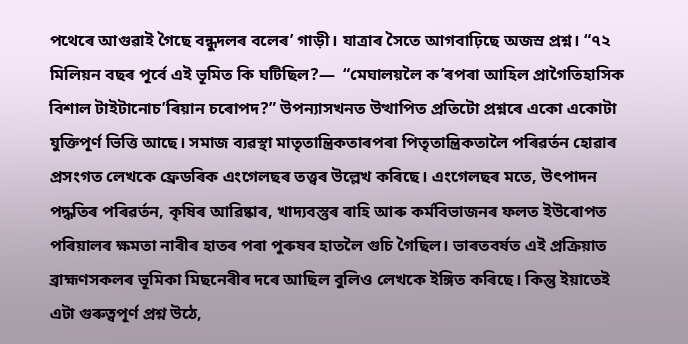পথেৰে আগুৱাই গৈছে বন্ধুদলৰ বলেৰ’ গাড়ী। যাত্ৰাৰ সৈতে আগবাঢ়িছে অজস্ৰ প্ৰশ্ন। “৭২ মিলিয়ন বছৰ পূৰ্বে এই ভূমিত কি ঘটিছিল?—  “মেঘালয়লৈ ক’ৰপৰা আহিল প্ৰাগৈতিহাসিক বিশাল টাইটানোচ’ৰিয়ান চৰোপদ?” উপন্যাসখনত উত্থাপিত প্ৰতিটো প্ৰশ্নৰে একো একোটা যুক্তিপূৰ্ণ ভিত্তি আছে। সমাজ ব্যৱস্থা মাতৃতান্ত্ৰিকতাৰপৰা পিতৃতান্ত্ৰিকতালৈ পৰিৱৰ্তন হোৱাৰ প্ৰসংগত লেখকে ফ্ৰেডৰিক এংগেলছৰ তত্ত্বৰ উল্লেখ কৰিছে। এংগেলছৰ মতে, উৎপাদন পদ্ধতিৰ পৰিৱৰ্তন, কৃষিৰ আৱিষ্কাৰ, খাদ্যবস্তুৰ ৰাহি আৰু কৰ্মবিভাজনৰ ফলত ইউৰোপত পৰিয়ালৰ ক্ষমতা নাৰীৰ হাতৰ পৰা পুৰুষৰ হাতলৈ গুচি গৈছিল। ভাৰতবৰ্ষত এই প্ৰক্ৰিয়াত ব্ৰাহ্মণসকলৰ ভূমিকা মিছনেৰীৰ দৰে আছিল বুলিও লেখকে ইঙ্গিত কৰিছে। কিন্তু ইয়াতেই এটা গুৰুত্বপূৰ্ণ প্ৰশ্ন উঠে,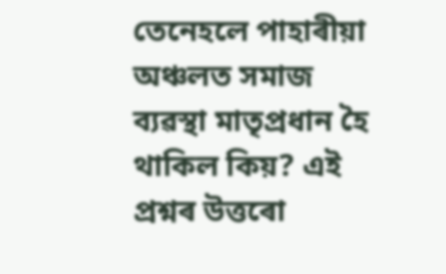তেনেহলে পাহাৰীয়া অঞ্চলত সমাজ ব্যৱস্থা মাতৃপ্ৰধান হৈ থাকিল কিয়? এই প্ৰশ্নৰ উত্তৰো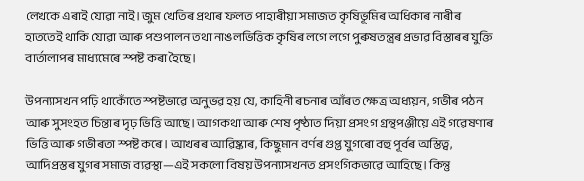লেখকে এৰাই যোৱা নাই। জুম খেতিৰ প্ৰথাৰ ফলত পাহাৰীয়া সমাজত কৃষিভূমিৰ অধিকাৰ নাৰীৰ হাততেই থাকি যোৱা আৰু পশুপালন তথা নাঙলভিত্তিক কৃষিৰ লগে লগে পুৰুষতন্ত্ৰৰ প্ৰভাৱ বিস্তাৰৰ যুক্তি বাৰ্তালাপৰ মাধ্যমেৰে স্পষ্ট কৰা হৈছে।

উপন্যাসখন পঢ়ি থাকোঁতে স্পষ্টভাৱে অনুভৱ হয় যে, কাহিনী ৰচনাৰ আঁৰত ক্ষেত্ৰ অধ্যয়ন, গভীৰ পঠন আৰু সুসংহত চিন্তাৰ দৃঢ় ভিত্তি আছে। আগকথা আৰু শেষ পৃষ্ঠাত দিয়া প্ৰসংগ গ্ৰন্থপঞ্জীয়ে এই গৱেষণাৰ ভিত্তি আৰু গভীৰতা স্পষ্ট কৰে। আখৰৰ আৱিষ্কাৰ, কিছুমান বৰ্ণৰ গুপ্ত যুগৰো বহু পূৰ্বৰ অস্তিত্ব, আদিপ্ৰস্তৰ যুগৰ সমাজ ব্যৱস্থা—এই সকলো বিষয় উপন্যাসখনত প্ৰসংগিকভাৱে আহিছে। কিন্তু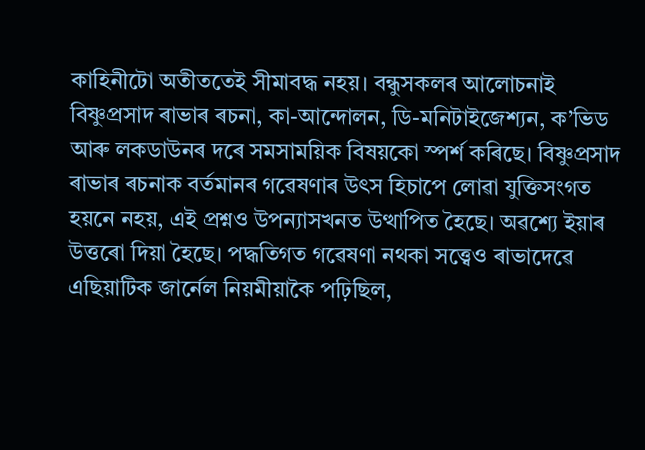কাহিনীটো অতীততেই সীমাবদ্ধ নহয়। বন্ধুসকলৰ আলোচনাই বিষ্ণুপ্ৰসাদ ৰাভাৰ ৰচনা, কা-আন্দোলন, ডি-মনিটাইজেশ্যন, ক’ভিড আৰু লকডাউনৰ দৰে সমসাময়িক বিষয়কো স্পৰ্শ কৰিছে। বিষ্ণুপ্ৰসাদ ৰাভাৰ ৰচনাক বৰ্তমানৰ গৱেষণাৰ উৎস হিচাপে লোৱা যুক্তিসংগত হয়নে নহয়, এই প্ৰশ্নও উপন্যাসখনত উত্থাপিত হৈছে। অৱশ্যে ইয়াৰ উত্তৰো দিয়া হৈছে। পদ্ধতিগত গৱেষণা নথকা সত্ত্বেও ৰাভাদেৱে এছিয়াটিক জাৰ্নেল নিয়মীয়াকৈ পঢ়িছিল,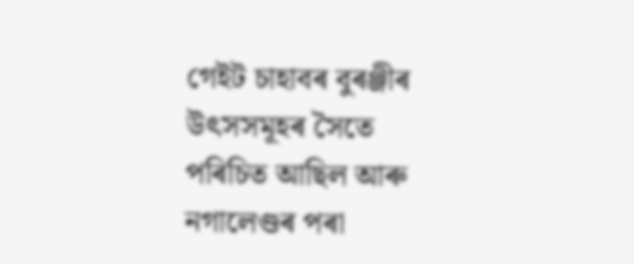গেইট চাহাবৰ বুৰঞ্জীৰ উৎসসমূহৰ সৈতে পৰিচিত আছিল আৰু নগালেণ্ডৰ পৰা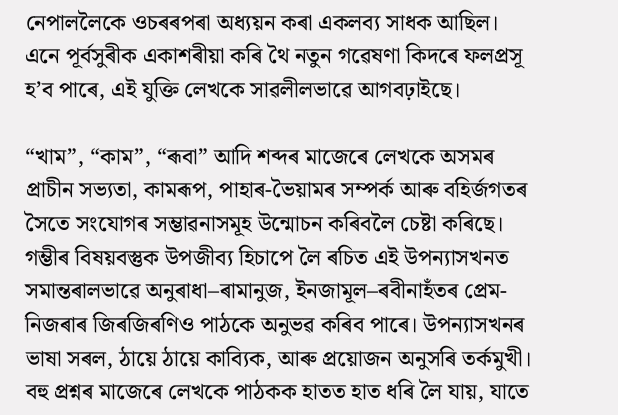নেপাললৈকে ওচৰৰপৰা অধ্যয়ন কৰা একলব্য সাধক আছিল। এনে পূৰ্বসুৰীক একাশৰীয়া কৰি থৈ নতুন গৱেষণা কিদৰে ফলপ্ৰসূ হ’ব পাৰে, এই যুক্তি লেখকে সাৱলীলভাৱে আগবঢ়াইছে।

“খাম”, “কাম”, “ৰূবা” আদি শব্দৰ মাজেৰে লেখকে অসমৰ প্ৰাচীন সভ্যতা, কামৰূপ, পাহাৰ-ভৈয়ামৰ সম্পৰ্ক আৰু বহিৰ্জগতৰ সৈতে সংযোগৰ সম্ভাৱনাসমূহ উন্মোচন কৰিবলৈ চেষ্টা কৰিছে। গম্ভীৰ বিষয়বস্তুক উপজীব্য হিচাপে লৈ ৰচিত এই উপন্যাসখনত সমান্তৰালভাৱে অনুৰাধা–ৰামানুজ, ইনজামূল–ৰবীনাহঁতৰ প্ৰেম-নিজৰাৰ জিৰজিৰণিও পাঠকে অনুভৱ কৰিব পাৰে। উপন্যাসখনৰ ভাষা সৰল, ঠায়ে ঠায়ে কাব্যিক, আৰু প্ৰয়োজন অনুসৰি তৰ্কমুখী। বহু প্ৰশ্নৰ মাজেৰে লেখকে পাঠকক হাতত হাত ধৰি লৈ যায়, যাতে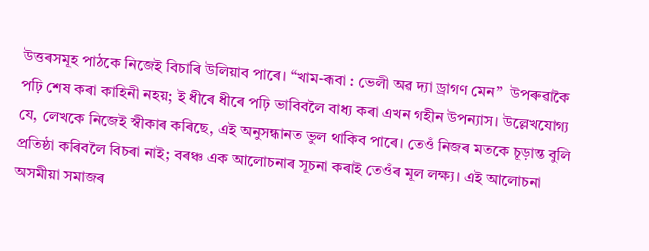উত্তৰসমূহ পাঠকে নিজেই বিচাৰি উলিয়াব পাৰে। “খাম-ৰূবা : ভেলী অৱ দ্যা ড্ৰাগণ মেন”  উপৰুৱাকৈ পঢ়ি শেষ কৰা কাহিনী নহয়; ই ধীৰে ধীৰে পঢ়ি ভাবিবলৈ বাধ্য কৰা এখন গহীন উপন্যাস। উল্লেখযোগ্য যে, লেখকে নিজেই স্বীকাৰ কৰিছে, এই অনুসন্ধানত ভুল থাকিব পাৰে। তেওঁ নিজৰ মতকে চূড়ান্ত বুলি প্ৰতিষ্ঠা কৰিবলৈ বিচৰা নাই; বৰঞ্চ এক আলোচনাৰ সূচনা কৰাই তেওঁৰ মূল লক্ষ্য। এই আলোচনা অসমীয়া সমাজৰ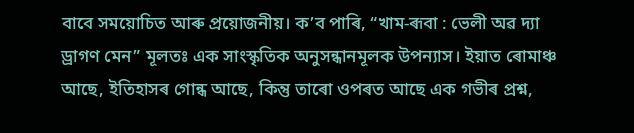বাবে সময়োচিত আৰু প্ৰয়োজনীয়। ক’ব পাৰি, “খাম-ৰূবা : ভেলী অৱ দ্যা ড্ৰাগণ মেন” মূলতঃ এক সাংস্কৃতিক অনুসন্ধানমূলক উপন্যাস। ইয়াত ৰোমাঞ্চ আছে, ইতিহাসৰ গোন্ধ আছে, কিন্তু তাৰো ওপৰত আছে এক গভীৰ প্ৰশ্ন,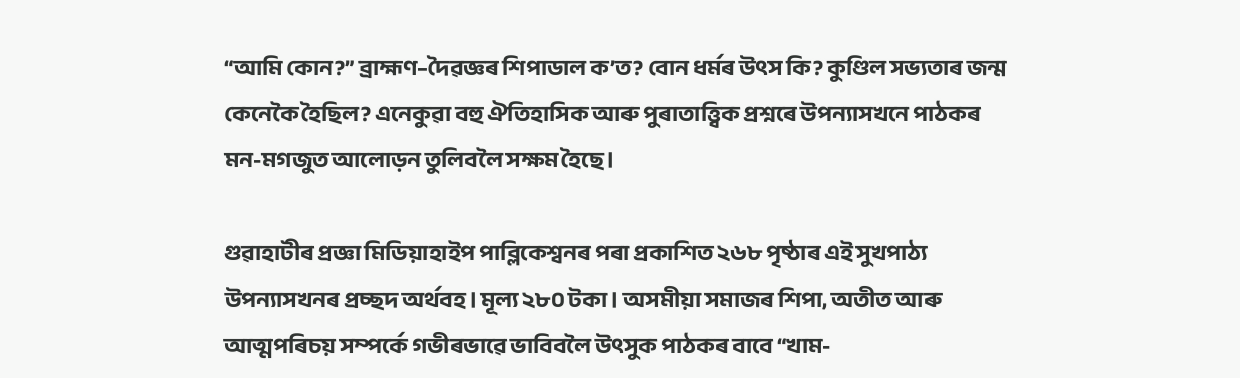“আমি কোন?” ব্ৰাহ্মণ–দৈৱজ্ঞৰ শিপাডাল ক’ত? বোন ধৰ্মৰ উৎস কি? কুণ্ডিল সভ্যতাৰ জন্ম কেনেকৈ হৈছিল? এনেকুৱা বহু ঐতিহাসিক আৰু পুৰাতাত্ত্বিক প্ৰশ্নৰে উপন্যাসখনে পাঠকৰ মন-মগজুত আলোড়ন তুলিবলৈ সক্ষম হৈছে।

গুৱাহাটীৰ প্ৰজ্ঞা মিডিয়াহাইপ পাব্লিকেশ্বনৰ পৰা প্ৰকাশিত ২৬৮ পৃষ্ঠাৰ এই সুখপাঠ্য উপন্যাসখনৰ প্ৰচ্ছদ অৰ্থবহ। মূল্য ২৮০ টকা। অসমীয়া সমাজৰ শিপা, অতীত আৰু আত্মপৰিচয় সম্পৰ্কে গভীৰভাৱে ভাবিবলৈ উৎসুক পাঠকৰ বাবে “খাম-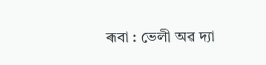ৰূবা : ভেলী অৱ দ্যা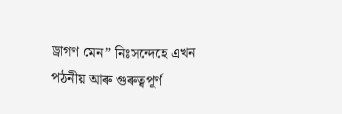ড্ৰাগণ মেন” নিঃসন্দেহে এখন পঠনীয় আৰু গুৰুত্বপূৰ্ণ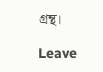গ্ৰন্থ।

Leave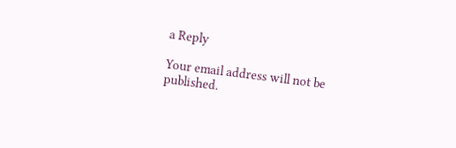a Reply

Your email address will not be published.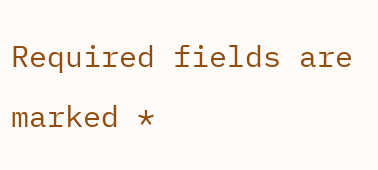Required fields are marked *